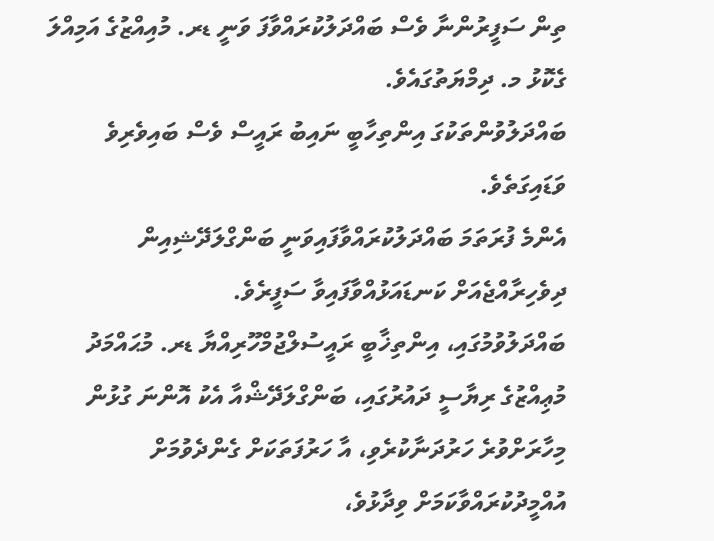ތިން ސަފީރުންނާ ވެސް ބައްދަލުކުރައްވާފަ ވަނީ ޑރ. މުއިއްޒުގެ އަމިއްލަ ގެކޮޅު މ. ދިމްޔަތުގައެވެ.
ބައްދަލުވުންތަކުގަ އިންތިހާބީ ނައިބު ރައީސް ވެސް ބައިވެރިވެ ވަޑައިގަތެވެ.
އެންމެ ފުރަތަމަ ބައްދަލުކުރައްވާފައިވަނީ ބަންގްލަދޭޝިއިން ދިވެހިރާއްޖެއަށް ކަނޑައަޅުއްވާފައިވާ ސަފީރެވެ.
ބައްދަލުވުމުގައި، އިންތިޚާބީ ރައީސުލްޖުމްހޫރިއްޔާ ޑރ. މުޙައްމަދު މުޢިއްޒުގެ ރިޔާސީ ދައުރުގައި، ބަންގްލަދޭޝްއާ އެކު އޮންނަ ގުޅުން މިހާރަށްވުރެ ހަރުދަނާކުރެވި، އާ ހަރުފަތަކަށް ގެންދެވުމަށް އުއްމީދުކުރައްވާކަމަށް ވިދާޅުވެ،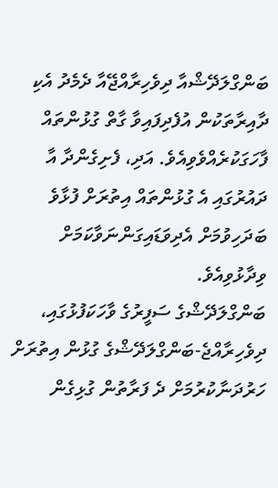ބަންގްލަދޭޝްއާ ދިވެހިރާއްޖޭއާ ދެމެދު އެކި ދާއިރާތަކުން އުފެދިފައިވާ ގާތް ގުޅުންތައް ފާހަގަކުރެއްވެވިއެވެ. އަދި، ފެށިގެންދާ އާ ދައުރުގައި އެ ގުޅުންތައް އިތުރަށް ފުޅާވެ ބަދަހިވުމަށް އެދިވަޑައިގަންނަވާކަމަށް ވިދާޅުވިއެވެ.
ބަންގްލަދޭޝްގެ ސަފީރުގެ ވާހަކަފުޅުގައި، ދިވެހިރާއްޖެ-ބަންގްލަދޭޝްގެ ގުޅުން އިތުރަށް ހަރުދަނާކުރުމަށް ދެ ފަރާތުން ގުޅިގެން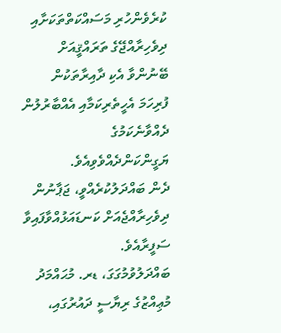ކުރެވެންހުރި މަސައްކަތްތަކަށާއި ދިވެހިރާއްޖޭގެ ތަރައްޤީއަށް ބޭނުންވާ އެކި ދާއިރާތަކުން ފުރިހަމަ އެހީތެރިކަމާއި އެއްބާރުލުން ދެއްވާނެކަމުގެ ޔަގީންކަންދެއްވެވިއެވެ.
ދެން ބައްދަލުކުރެއްވީ، ޖަޕާނުން ދިވެހިރާއްޖެއަށް ކަނޑައަޅުއްވާފައިވާ ސަފީރާއެވެ.
ބައްދަލުވުމުގަގަ، ޑރ. މުޙައްމަދު މުޢިއްޒުގެ ރިޔާސީ ދައުރުގައި،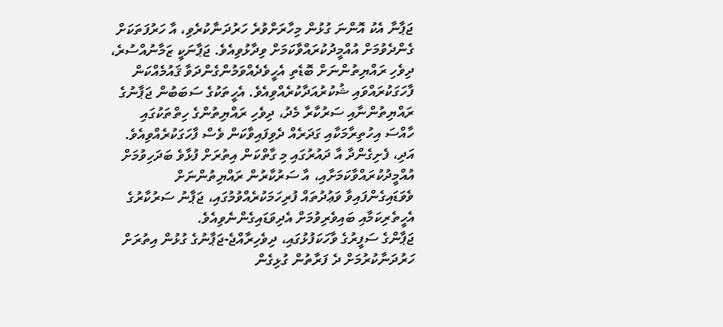ޖަޕާނާ އެކު އޮންނަ ގުޅުން މިހާރަށްވުރެ ހަރުދަނާކުރެވި، އާ ހަރުފަތަކަށް ގެންދެވުމަށް އުއްމީދުކުރައްވާކަމަށް ވިދާޅުވިއެވެ. ޖަޕާނަކީ ޒަމާނުއްސުރެ، ދިވެހި ރައްޔިތުންނަށް ބޮޑެތި އެހީވެދެއްވަމުންގެންދަވާ ޤައުމެއްކަން ފާހަގަކުރައްވައި ޝުކުރުއަދާކުރެއްވިއެވެ. އެހީތަކުގެ ސަބަބުން ޖަޕާނުގެ ރައްޔިތުންނާއި ސަރުކާރާ މެދު، ދިވެހި ރައްޔިތުންގެ ހިތްތަކުގައި ހާއްސަ އިހުތިރާމަކާއި ގަދަރެއް ދެވިފައިވާކަން ވެސް ފާހަގަކުރެއްވިއެވެ. އަދި، ފެށިގެންދާ އާ ދައުރުގައި މި ގާތްކަން އިތުރަށް ފުޅާވެ ބަދަހިވުމަށް އުއްމީދުކުރައްވާކަމަށާއި، އާ ސަރުކާރުން ރައްޔިތުންނަށް ވެވަޑައިގެންފައިވާ ވަޢުދުތައް ފުރިހަމަކުރެއްވުމުގައި، ޖަޕާނު ސަރުކާރުގެ އެހީތެރިކަމާއި ބައިވެރިވުމަށް އެދިވަޑައިގެންނެވިއެވެ.
ޖަޕާންގެ ސަފީރުގެ ވާހަކަފުޅުގައި، ދިވެހިރާއްޖެ-ޖަޕާނުގެ ގުޅުން އިތުރަށް ހަރުދަނާކުރުމަށް ދެ ފަރާތުން ގުޅިގެން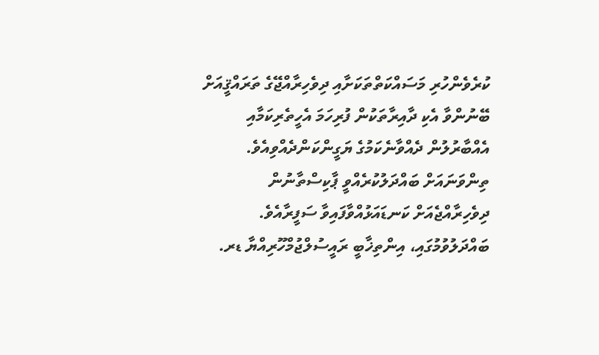ކުރެވެންހުރި މަސައްކަތްތަކަށާއި ދިވެހިރާއްޖޭގެ ތަރައްޤީއަށް ބޭނުންވާ އެކި ދާއިރާތަކުން ފުރިހަމަ އެހީތެރިކަމާއި އެއްބާރުލުން ދެއްވާނެކަމުގެ ޔަގީންކަންދެއްވިއެވެ.
ތިންވަނައަށް ބައްދަލުކުރެއްވީ ޕާކިސްތާނުން ދިވެހިރާއްޖެއަށް ކަނޑައަޅުއްވާފައިވާ ސަފީރާއެވެ.
ބައްދަލުވުމުގައި، އިންތިޚާބީ ރައީސުލްޖުމްހޫރިއްޔާ ޑރ.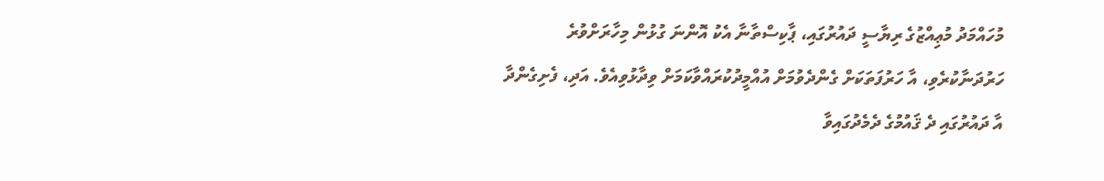މުހައްމަދު މުޢިއްޒުގެ ރިޔާސީ ދައުރުގައި، ޕާކިސްތާނާ އެކު އޮންނަ ގުޅުން މިހާރަށްވުރެ ހަރުދަނާކުރެވި، އާ ހަރުފަތަކަށް ގެންދެވުމަށް އުއްމީދުކުރައްވާކަމަށް ވިދާޅުވިއެވެ. އަދި، ފެށިގެންދާ އާ ދައުރުގައި ދެ ޤައުމުގެ ދެމެދުގައިވާ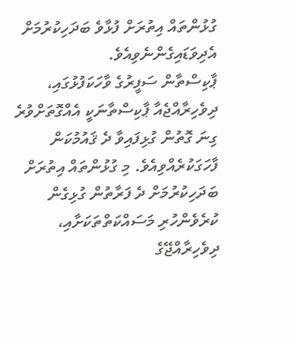ގުޅުންތައް އިތުރަށް ފުޅާވެ ބަދަހިކުރުމަށް އެދިވަޑައިގެންނެވިއެވެ.
ޕާކިސްތާން ސަފީރުގެ ވާހަކަފުޅުގައި، ދިވެހިރާއްޖެއާ ޕާކިސްތާނަކީ އެއްގޮތަށްވުރެ ގިނަ ގޮތުން ގުޅިފައިވާ ދެ ޤައުމުކަން ފާހަގަކުރެއްވިއެވެ. މި ގުޅުންތައް އިތުރަށް ބަދަހިކުރުމަށް ދެ ފަރާތުން ގުޅިގެން ކުރެވެންހުރި މަސައްކަތްތަކަށާއި، ދިވެހިރާއްޖޭގެ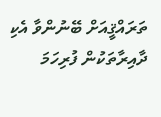ތަރައްޤީއަށް ބޭނުންވާ އެކި ދާއިރާތަކުން ފުރިހަމަ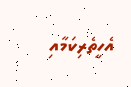އެހީތެރިކަމާއި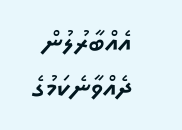އެއްބާރުލުން ދެއްވާނެކަމުގެ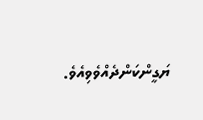ޔަގީންކަންދެއްވެވިއެވެ.